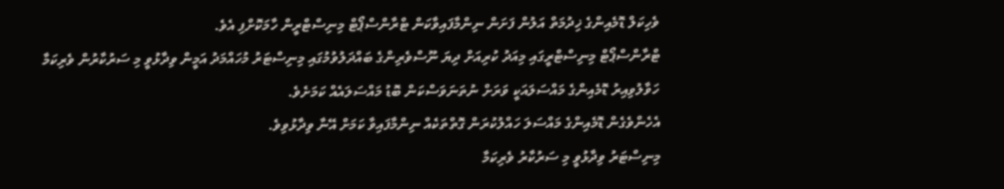ވެހިކަލް ޑޮމެއިންގެ ޚިދުމަތް އަލުން ފަށަން ނިންމާފައިވާކަން ޓްރާންސްޕޯޓް މިނިސްޓްރީން ހާމަކޮށްފި އެވެ.
ޓްރާންސްޕޯޓް މިނިސްޓްރީގައި މިއަދު ކުރިއަށް ދިޔަ ނޫސްވެރިންގެ ބައްދަލުވުމުގައި މިނިސްޓަރު މުހައްމަދު އަމީން ވިދާޅުވީ މި ސަރުކާރުން ވެރިކަމާ ހަވާލުވިއިރު ޑޮމެއިންގެ މައްސަލައަކީ ވަރަށް ނުތަނަވަސްކަން ބޮޑު މައްސަލައެއް ކަމަށެވެ.
އެހެންވެގެން ޑޮމެއިންގެ މައްސަލަ ހައްލުކުރަން ގޮތްތަކެއް ނިންމާފައިވާ ކަމަށް އޭނާ ވިދާޅުވިވެ.
މިނިސްޓަރު ވިދާޅުވީ މި ސަރުކާރު ވެރިކަމާ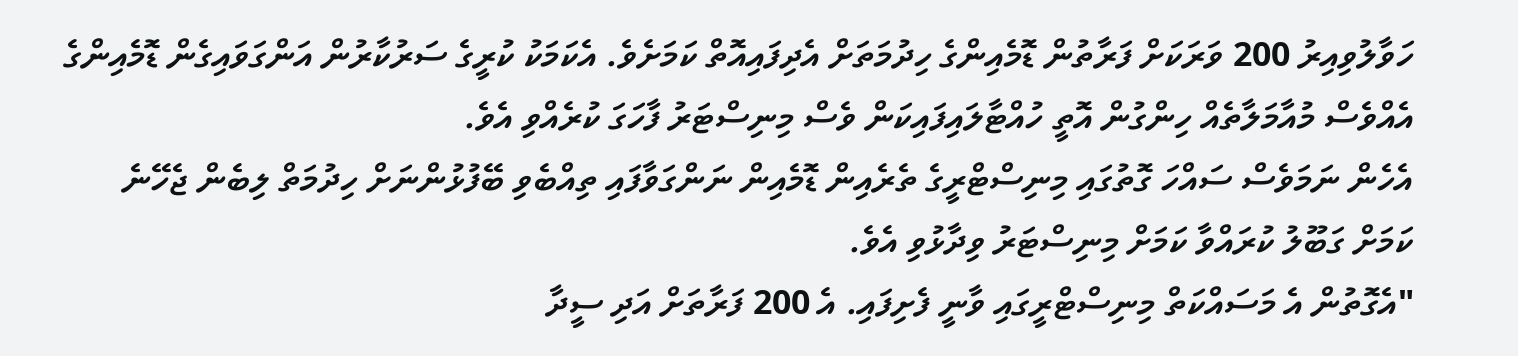ހަވާލުވިއިރު 200 ވަރަކަށް ފަރާތުން ޑޮމެއިންގެ ހިދުމަތަށް އެދިފައިއޮތް ކަމަށެވެ. އެކަމަކު ކުރީގެ ސަރުކާރުން އަންގަވައިގެން ޑޮމެއިންގެ އެއްވެސް މުއާމަލާތެއް ހިންގުން އޮތީ ހުއްޓާލައިފައިކަން ވެސް މިނިސްޓަރު ފާހަގަ ކުރެއްވި އެވެ.
އެހެން ނަމަވެސް ސައްހަ ގޮތުގައި މިނިސްޓްރީގެ ތެރެއިން ޑޮމެއިން ނަންގަވާފައި ތިއްބެވި ބޭފުޅުންނަށް ހިދުމަތް ލިބެން ޖެހޭނެ ކަމަށް ގަބޫލު ކުރައްވާ ކަމަށް މިނިސްޓަރު ވިދާޅުވި އެވެ.
"އެގޮތުން އެ މަސައްކަތް މިނިސްޓްރީގައި ވާނީ ފެށިފައި. އެ 200 ފަރާތަށް އަދި ސީދާ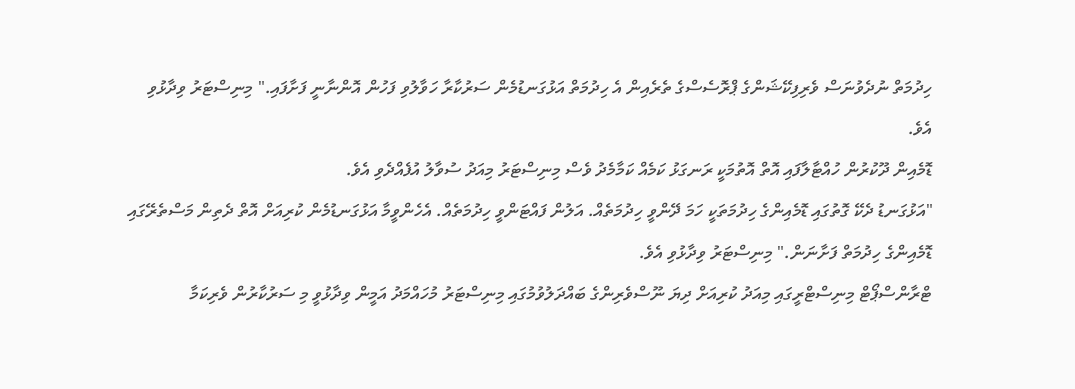ހިދުމަތް ނުދެވުނަސް ވެރިފިކޭޝަންގެ ޕްރޮސެސްގެ ތެރެއިން އެ ހިދުމަތް އަޅުގަނޑުމެން ސަރުކާރާ ހަވާލުވި ފަހުން އޮންނާނީ ފަށާފައި." މިނިސްޓަރު ވިދާޅުވި އެވެ.
ޑޮމެއިން ދޫކުރުން ހުއްޓާލާފައި އޮތް އޮތުމަކީ ރަނގަޅު ކަމެއް ކަމާމެދު ވެސް މިނިސްޓަރު މިއަދު ސުވާލު އުފެއްދެވި އެވެ.
"އަޅުގަނޑު ދެކޭ ގޮތުގައި ޑޮމެއިންގެ ހިދުމަތަކީ ހަމަ ދޭންވީ ހިދުމަތެއް. އަލުން ފައްޓަންވީ ހިދުމަތެއް. އެހެންވީމާ އަޅުގަނޑުމެން ކުރިއަށް އޮތް ދެތިން މަސްތެރޭގައި ޑޮމެއިންގެ ހިދުމަތް ފަށާނަން." މިނިސްޓަރު ވިދާޅުވި އެވެ.
ޓްރާންސްޕޯޓް މިނިސްޓްރީގައި މިއަދު ކުރިއަށް ދިޔަ ނޫސްވެރިންގެ ބައްދަލުވުމުގައި މިނިސްޓަރު މުހައްމަދު އަމީން ވިދާޅުވީ މި ސަރުކާރުން ވެރިކަމާ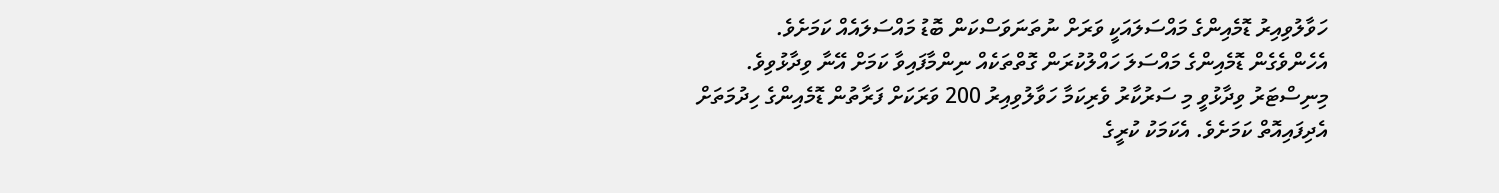ހަވާލުވިއިރު ޑޮމެއިންގެ މައްސަލައަކީ ވަރަށް ނުތަނަވަސްކަން ބޮޑު މައްސަލައެއް ކަމަށެވެ.
އެހެންވެގެން ޑޮމެއިންގެ މައްސަލަ ހައްލުކުރަން ގޮތްތަކެއް ނިންމާފައިވާ ކަމަށް އޭނާ ވިދާޅުވިވެ.
މިނިސްޓަރު ވިދާޅުވީ މި ސަރުކާރު ވެރިކަމާ ހަވާލުވިއިރު 200 ވަރަކަށް ފަރާތުން ޑޮމެއިންގެ ހިދުމަތަށް އެދިފައިއޮތް ކަމަށެވެ. އެކަމަކު ކުރީގެ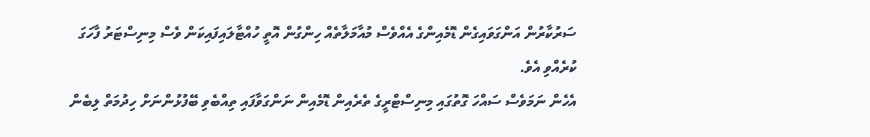ސަރުކާރުން އަންގަވައިގެން ޑޮމެއިންގެ އެއްވެސް މުއާމަލާތެއް ހިންގުން އޮތީ ހުއްޓާލައިފައިކަން ވެސް މިނިސްޓަރު ފާހަގަ ކުރެއްވި އެވެ.
އެހެން ނަމަވެސް ސައްހަ ގޮތުގައި މިނިސްޓްރީގެ ތެރެއިން ޑޮމެއިން ނަންގަވާފައި ތިއްބެވި ބޭފުޅުންނަށް ހިދުމަތް ލިބެން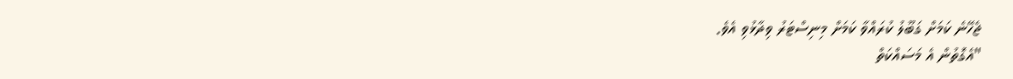ޖެހޭނެ ކަމަށް ގަބޫލު ކުރައްވާ ކަމަށް މިނިސްޓަރު ވިދާޅުވި އެވެ.
"އެގޮތުން އެ މަސައްކަތް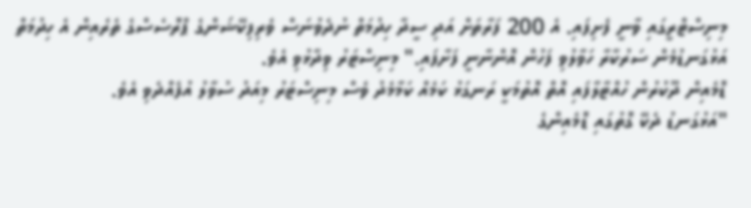މިނިސްޓްރީގައި ވާނީ ފެށިފައި. އެ 200 ފަރާތަށް އަދި ސީދާ ހިދުމަތް ނުދެވުނަސް ވެރިފިކޭޝަންގެ ޕްރޮސެސްގެ ތެރެއިން އެ ހިދުމަތް އަޅުގަނޑުމެން ސަރުކާރާ ހަވާލުވި ފަހުން އޮންނާނީ ފަށާފައި." މިނިސްޓަރު ވިދާޅުވި އެވެ.
ޑޮމެއިން ދޫކުރުން ހުއްޓާލާފައި އޮތް އޮތުމަކީ ރަނގަޅު ކަމެއް ކަމާމެދު ވެސް މިނިސްޓަރު މިއަދު ސުވާލު އުފެއްދެވި އެވެ.
"އަޅުގަނޑު ދެކޭ ގޮތުގައި ޑޮމެއިންގެ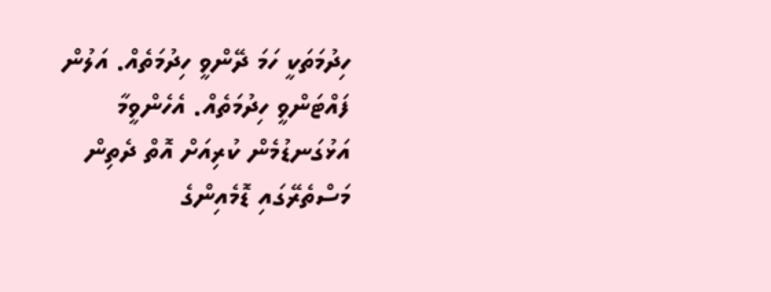ހިދުމަތަކީ ހަމަ ދޭންވީ ހިދުމަތެއް. އަލުން ފައްޓަންވީ ހިދުމަތެއް. އެހެންވީމާ އަޅުގަނޑުމެން ކުރިއަށް އޮތް ދެތިން މަސްތެރޭގައި ޑޮމެއިންގެ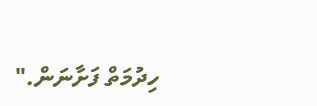ހިދުމަތް ފަށާނަން."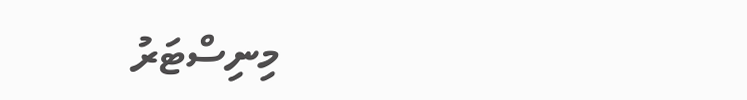މިނިސްޓަރު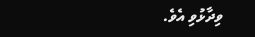ވިދާޅުވި އެވެ.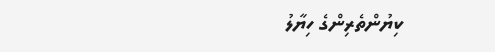ކިޔުންތެރިންގެ ހިޔާލު